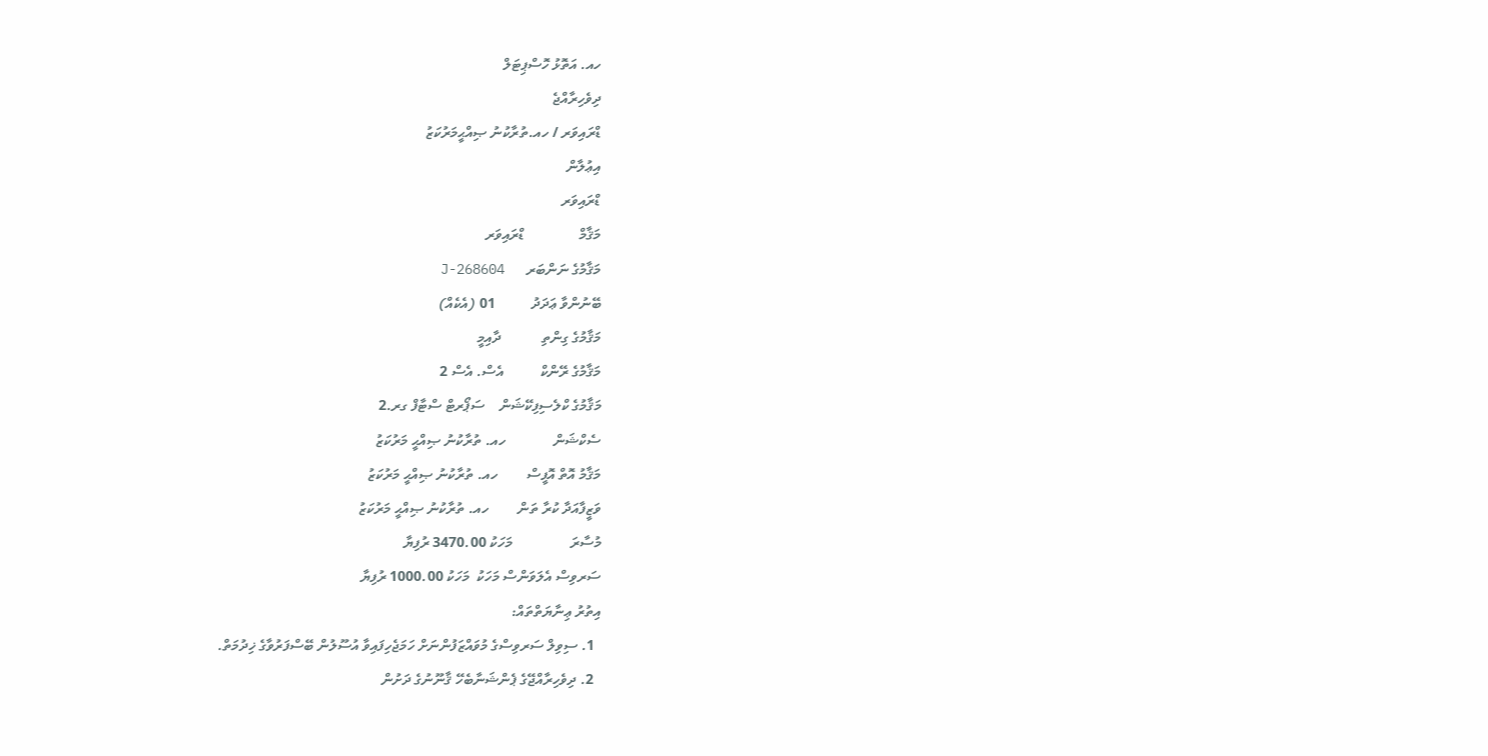ހއ. އަތޮޅު ހޮސްޕިޓަލް
ދިވެހިރާއްޖެ
ޑްރައިވަރ / ހއ.ތުރާކުނު ޞިއްޙީމަރުކަޒު
އިޢުލާން
ޑްރައިވަރ
މަޤާމް               ޑްރައިވަރ
މަޤާމުގެ ނަންބަރ      J-268604
ބޭނުންވާ ޢަދަދު          01 (އެކެއް)
މަޤާމުގެ ގިންތި           ދާއިމީ
މަޤާމުގެ ރޭންކް          އެސް. އެސް 2
މަޤާމުގެ ކްލެސިފިކޭޝަން    ސަޕޯރޓް ސްޓާފް ގރ.2
ސެކްޝަން             ހއ. ތުރާކުނު ޞިއްޙީ މަރުކަޒު
މަޤާމު އޮތް އޮފީސް        ހއ. ތުރާކުނު ޞިއްޙީ މަރުކަޒު
ވަޒީފާއަދާ ކުރާ ތަން        ހއ. ތުރާކުނު ޞިއްޙީ މަރުކަޒު
މުސާރަ                މަހަކު 3470.00 ރުފިޔާ
ސަރވިސް އެލަވަންސް މަހަކު  މަހަކު 1000.00 ރުފިޔާ
އިތުރު ޢިނާޔަތްތައް:
  1. ސިވިލް ސަރވިސްގެ މުވައްޒަފުންނަށް ހަމަޖެހިފައިވާ އުސޫލުން ބޭސްފަރުވާގެ ޚިދުމަތް.
  2. ދިވެހިރާއްޖޭގެ ޕެންޝަނާބެހޭ ޤާނޫނުގެ ދަށުން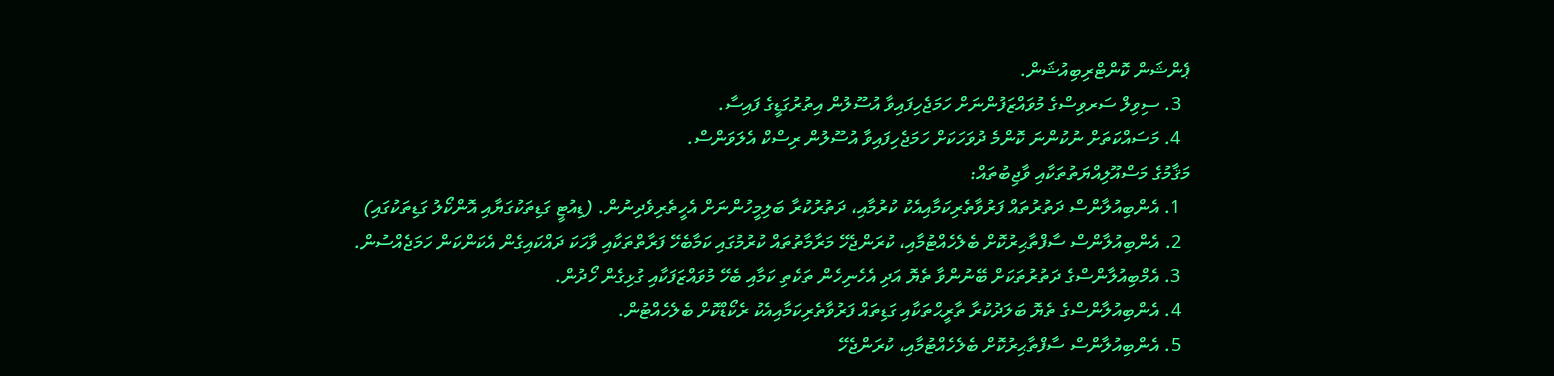ޕެންޝަން ކޮންޓްރިބިއުޝަން.
  3. ސިވިލް ސަރވިސްގެ މުވައްޒަފުންނަށް ހަމަޖެހިފައިވާ އުސޫލުން އިތުރުގަޑީގެ ފައިސާ.
  4. މަސައްކަތަށް ނުކުންނަ ކޮންމެ ދުވަހަކަށް ހަމަޖެހިފައިވާ އުސޫލުން ރިސްކް އެލަވަންސް.
މަޤާމުގެ މަސްއޫލިއްޔަތުތަކާއި ވާޖިބުތައް:
  1. އެންބިއުލާންސް ދަތުރުތައް ފަރުވާތެރިކަމާއިއެކު ކުރުމާއި، ދަތުރުކުރާ ބަލިމީހުންނަށް އެހީތެރިވެދިނުން. (ޑިއުޓީ ގަޑިތަކުގަޔާއި އޮންކޯލު ގަޑިތަކުގައި)
  2. އެންބިއުލާންސް ސާފްތާޙިރުކޮށް ބެލެހެއްޓުމާއި، ކުރަންޖެހޭ މަރާމާތުތައް ކުރުމުގައި ކަމާބެހޭ ފަރާތްތަކާއި ވާހަކަ ދައްކައިގެން އެކަންކަން ހަމަޖެއްސުން.
  3. އެމްބިއުލާންސްގެ ދަތުރުތަކަށް ބޭނުންވާ ތެޔޮ އަދި އެހެނިހެން ތަކެތި ކަމާއި ބެހޭ މުވައްޒަފަކާއި ގުޅިގެން ހޯދުން.
  4. އެންބިއުލާންސްގެ ތެޔޮ ބަލަދުކުރާ ތާރީޙްތަކާއި ގަޑިތައް ފަރުވާތެރިކަމާއިއެކު ރެކޯޑްކޮށް ބެލެހެއްޓުން.
  5. އެންބިއުލާންސް ސާފްތާޙިރުކޮށް ބެލެހެއްޓުމާއި، ކުރަންޖެހޭ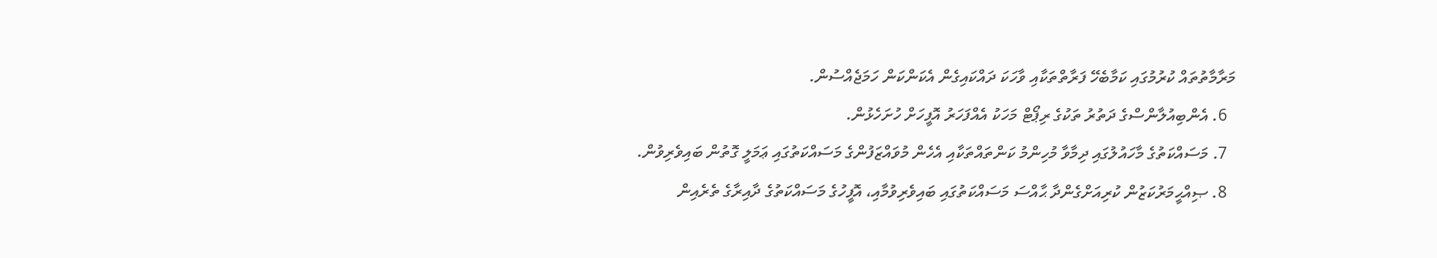މަރާމާތުތައް ކުރުމުގައި ކަމާބެހޭ ފަރާތްތަކާއި ވާހަކަ ދައްކައިގެން އެކަންކަން ހަމަޖެއްސުން.
  6. އެންބިއުލާންސްގެ ދަތުރު ތަކުގެ ރިޕޯޓް މަހަކު އެއްފަހަރު އޮފީހަށް ހުށަހެޅުން.
  7. މަސައްކަތުގެ މާހައުލުގައި ދިމާވާ މުހިންމު ކަންތައްތަކާއި އެހެން މުވައްޒަފުންގެ މަސައްކަތުގައި ޢަމަލީ ގޮތުން ބައިވެރިވުން.
  8. ޞިއްޙީމަރުކަޒުން ކުރިއަށްގެންދާ ޙާއްސަ މަސައްކަތުގައި ބައިވެރިވުމާއި، އޮފީހުގެ މަސައްކަތުގެ ދާއިރާގެ ތެރެއިން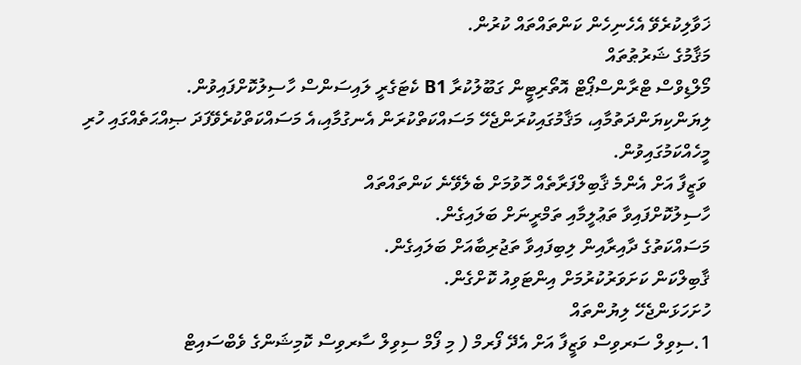ޚަވާލިކުރެވޭ އެހެނިހެން ކަންތައްތައް ކުރުން.
މަޤާމުގެ ޝަރުޠުތައް
މޯލްޑިވްސް ޓްރާންސްޕޯޓް އޮތޯރިޓީން ގަބޫލުކުރާ B1 ކެޓަގެރީ ލައިސަންސް ހާސިލުކޮށްފައިވުން.
ލިޔަންކިޔަންދަތުމާއި، މަޤާމުގައިކުރަންޖެހޭ މަސައްކަތްކުރަން އެނގުމާއި،އެ މަސައްކަތްކުރެވޭފަދަ ޞިއްޙަތެއްގައި ހުރި މީހެއްކަމުގައިވުން.
 ވަޒީފާ އަށް އެންމެ ޤާބިލްފަރާތެއް ހޮވުމަށް ބެލެވޭނެ ކަންތައްތައް
ހާސިލުކޮށްފައިވާ ތަޢުލީމާއި ތަމްރީނަށް ބަލައިގެން.
މަސައްކަތުގެ ދާއިރާއިން ލިބިފައިވާ ތަޖުރިބާއަށް ބަލައިގެން.
ޤާބިލްކަން ކަށަވަރުކުރުމަށް އިންޓަވިއު ކޮށްގެން.
ހުށަހަޅަންޖެހޭ ލިޔުންތައް
1.ސިވިލް ސަރވިސް ވަޒީފާ އަށް އެދޭ ފޯރމް ( މި ފޯމް ސިވިލް ސާރވިސް ކޮމިޝަންގެ ވެބްސައިޓް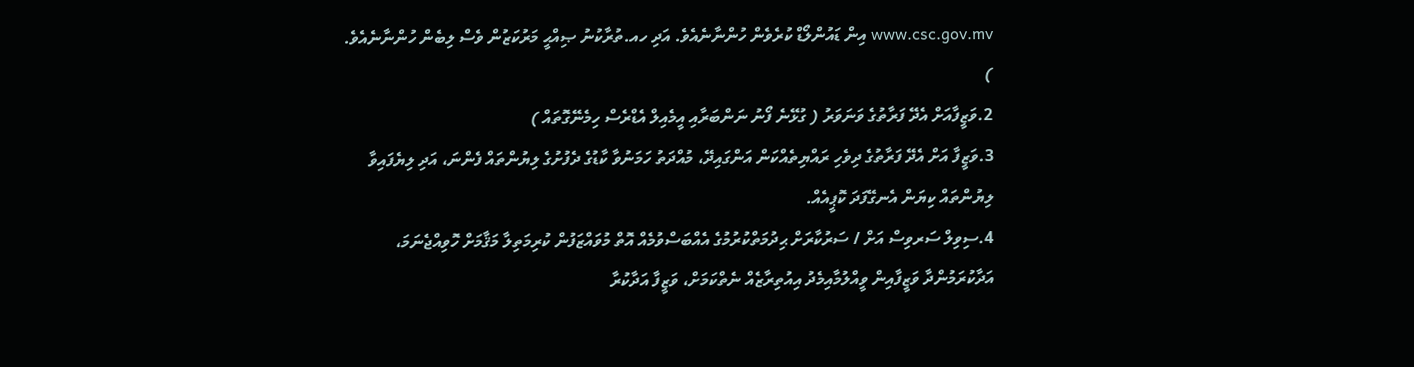www.csc.gov.mv އިން ޑައުންލޯޑް ކުރެވެން ހުންނާނެއެވެ. އަދި ހއ.ތުރާކުނު ޞިއްޙީ މަރުކަޒުން ވެސް ލިބެން ހުންނާނެއެވެ. )
2.ވަޒީފާއަށް އެދޭ ފަރާތުގެ ވަނަވަރު ( ގުޅޭނެ ފޯނު ނަންބަރާއި އީމެއިލް އެޑްރެސް ހިމެނޭގޮތައް )
3.ވަޒީފާ އަށް އެދޭ ފަރާތުގެ ދިވެހި ރައްޔިތެއްކަން އަންގައިދޭ، މުއްދަތު ހަމަނުވާ ކާޑުގެ ދެފުށުގެ ލިޔުންތައް ފެންނަ، އަދި ލިޔެފައިވާ ލިޔުންތައް ކިޔަން އެނގޭފަދަ ކޮޕީއެއް.
4.ސިވިލް ސަރވިސް އަށް / ސަރުކާރަށް ޙިދުމަތްކުރުމުގެ އެއްބަސްވުމެއް އޮތް މުވައްޒަފުން ކުރިމަތިލާ މަޤާމަށް ހޮވިއްޖެނަމަ، އަދާކުރަމުންދާ ވަޒީފާއިން ވީއްލުމާއިމެދު އިއުތިރާޒެއް ނެތްކަމަށް، ވަޒީފާ އަދާކުރާ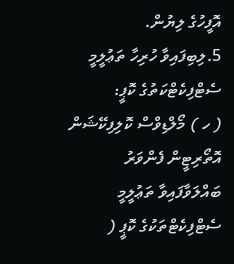އޮފީހުގެ ލިޔުން.
5.ލިބިފައިވާ ހުރިހާ ތަޢުލީމީ ސެޓްފިކެޓްކަތުގެ ކޮޕީ:
( ހ ) މޯލްޑިވްސް ކޮލިފިކޭޝަން އޮތޯރިޓީން ފެންވަރު ބައްލަވާފައިވާ ތަޢުލީމީ ސެޓްފިކެޓްތަކުގެ ކޮޕީ (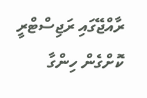ރާއްޖޭގައި ރަޖިސްޓްރީ ކޮށްގެން ހިންގާ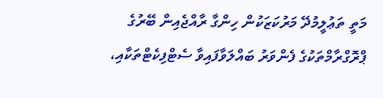މަތީ ތަޢުލީމުދޭ މަރުކަޒަކުން ހިންގާ ރާއްޖެއިން ބޭރުގެ ޕްރޮގްރާމްތަކުގެ ފެންވަރު ބައްލަވާފައިވާ ސެޓްފިކެޓްތަކާއި،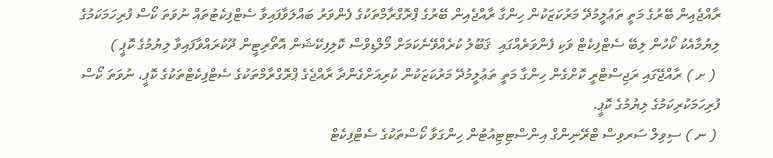ރާއްޖެއިން ބޭރުގެ މަތީ ތަޢުލީމުދޭ މަރުކަޒަކުން ހިންގާ ރާއްޖެއިން ބޭރުގެ ޕްރޮގްރާމްތަކުގެ ފެންވަރު ބައްލަވާފައިވާ ސެޓްފިކެޓުތައް ނުވަތަ ކޯސް ފުރިހަމަކަމުގެ ލިޔުމާއެކު ކޯހުން ލިބޭ ސެޓްފިކެޓް ވަކި ފެންވަރެއްގައި  ޤަބޫލު ކުރެއްވޭނެކަމަށް މޯލްޑިވްސް ކޮލިފިކޭޝަން އޮތޯރިޓީން ދޫކުރައްވާފައިވާ ލިޔުމުގެ ކޮޕީ )
 ( ށ ) ރާއްޖޭގައި ރަޖިސްޓްރީ ކޮށްގެން ހިންގާ މަތީ ތަޢުލީމުދޭ މަރުކަޒަކުން ކުރިއަށްގެންދާ ރާއްޖެގެ ޕްރޮގްރާމްތަކުގެ ސެޓްފިކެޓްތަކުގެ ކޮޕީ، ނުވަތަ ކޯސް ފުރިހަމަކުރިކަމުގެ ލިޔުމުގެ ކޮޕީ.
 ( ނ ) ސިވިލް ސަރވިސް ޓްރޭނިންގް އިންސްޓިޓިއުޓުން ހިންގަވާ ކޯސްތަކުގެ ސެޓްފިކެޓް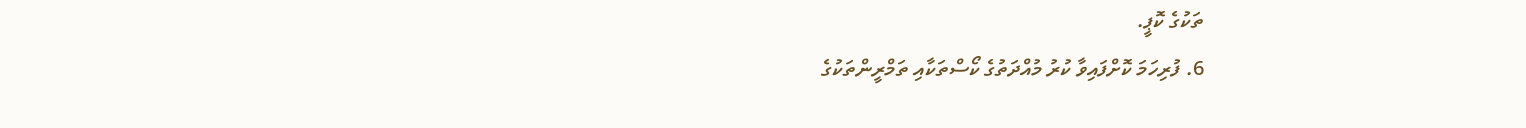ތަކުގެ ކޮޕީ.
6. ފުރިހަމަ ކޮށްފައިވާ ކުރު މުއްދަތުގެ ކޯސްތަކާއި ތަމްރީންތަކުގެ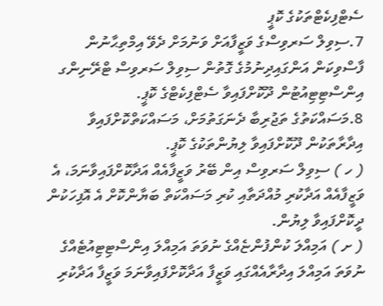ސެޓްފިކެޓްތަކުގެ ކޮޕީ
7.ސިވިލް ސަރވިސްގެ ވަޒީފާއަށް ވަނުމަށް ދެވޭ އިމްތިޙާނުން ފާސްވިކަން އަންގައިދިނުމުގެ ގޮތުން ސިވިލް ސަރވިސް ޓްރޭނިންގ އިންސްޓިޓިއުޓުން ދޫކޮށްފައިވާ ސެޓްފިކެޓްގެ ކޮޕީ.
8.މަސައްކަތުގެ ތަޖުރިބާ ދެނަގަތުމަށް، މަސައްކަތްކޮށްފައިވާ އިދާރާތަކުން ދޫކޮށްފައިވާ ލިޔުންތަކުގެ ކޮޕީ.
( ހ ) ސިވިލް ސަރވިސް އިން ބޭރު ވަޒީފާއެއް އަދާކޮށްފައިވާނަމަ، އެ ވަޒީފާއެއް އަދާކުރި މުއްދަތާއި ކުރި މަސައްކަތް ބަޔާންކޮށް އެ އޮފިހަކުން ދީކޮށްފައިވާ ލިޔުން.
( ށ ) އަމިއްލަ ކުންފުންޏެއްގެ ނުވަތަ އަމިއްލަ އިންސްޓިޓިއުޓެއްގެ ނުވަތަ އަމިއްލަ އިދާރާއެއްގައި ވަޒީފާ އަދާކޮށްފައިވާނަމަ ވަޒީފާ އަދާކުރި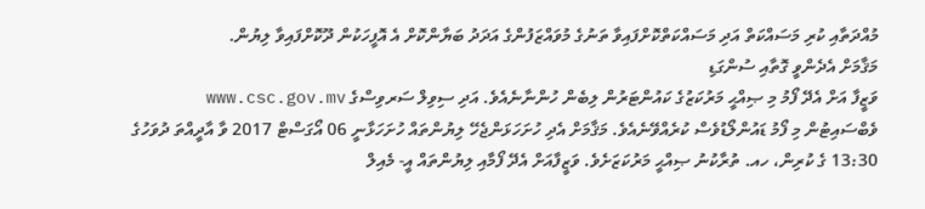މުއްދަތާއި ކުރި މަސައްކަތް އަދި މަސައްކަތްކޮށްފައިވާ ތަނުގެ މުވައްޒަފުންގެ އަދަދު ބަޔާންކޮށް އެ އޮފީހަކުން ދޫކޮށްފައިވާ ލިޔުން.
މަޤާމަށް އެދެންވީ ގޮތާއި ސުންގަޑި
ވަޒީފާ އަށް އެދޭ ފޯމު މި ޞިއްޙީ މަރުކަޒުގެ ކައުންޓަރުން ލިބެން ހުންނާނެއެވެ. އަދި ސިވިލް ސަރވިސްގެ www.csc.gov.mv  ވެބްސައިޓުން މި ފޯމު ޑައުންލޯޑުވެސް ކުރެއްވޭނެއެވެ. މަޤާމަށް އެދި ހުށަހަޅަންޖެހޭ ލިޔުންތައް ހުށަހަޅާނީ 06 އޯގަސްޓް 2017 ވާ އާދީއްތަ ދުވަހުގެ 13:30 ގެ ކުރިން، ހއ. ތުރާކުނު ޞިއްޙީ މަރުކަޒަށެވެ. ވަޒީފާއަށް އެދޭ ފޯމާއި ލިޔުންތައް އީ- މެއިލް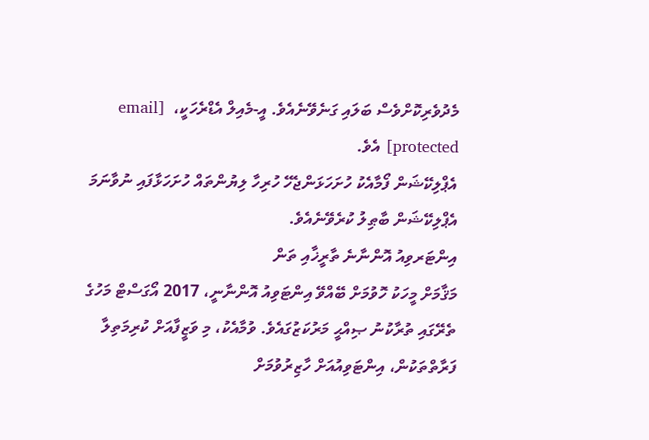މެދުވެރިކޮށްވެސް ބަލައި ގަނެވޭނެއެވެ. އީ-މެއިލް އެޑްރެހަކީ،  [email protected] އެވެ.
އެޕްލިކޭޝަން ފޯމާއެކު ހުށަހަޅަންޖެހޭ ހުރިހާ ލިޔުންތައް ހުށަހަޅާފައި ނުވާނަމަ އެޕްލިކޭޝަން ބާޠިލު ކުރެވޭނެއެވެ.
އިންޓަރވިއު އޮންނާނެ ތާރީޚާއި ތަން
މަޤާމަށް މީހަކު ހޮވުމަށް ބޭއްވޭ އިންޓަވިއު އޮންނާނީ، 2017 އޯގަސްޓް މަހުގެ ތެރޭގައި ތުރާކުނު ޞިއްޙީ މަރުކަޒުގައެވެ. ވުމާއެކު، މި ވަޒީފާއަށް ކުރިމަތިލާ ފަރާތްތަކުން، އިންޓަވިއުއަށް ހާޒިރުވުމަށް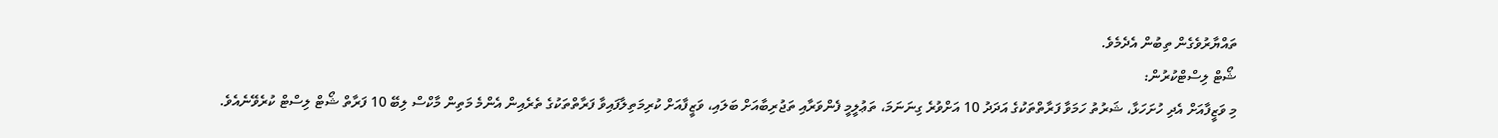ތައްޔާރުވެގެން ތިބުން އެދެމެވެ.
ޝޯޓް ލިސްޓްކުރުން:
މި ވަޒީފާއަށް އެދި ހުށަހަޅާ، ޝަރުތު ހަމަވާ ފަރާތްތަކުގެ އަދަދު 10 އަށްވުރެ ގިނަނަމަ، ތަޢުލީމީ ފެންވަރާއި ތަޖުރިބާއަށް ބަލައި، ވަޒީފާއަށް ކުރިމަތިލާފައިވާ ފަރާތްތަކުގެ ތެރެއިން އެންމެ މަތިން މާކްސް ލިބޭ 10 ފަރާތް ޝޯޓް ލިސްޓް ކުރެވޭނެއެވެ.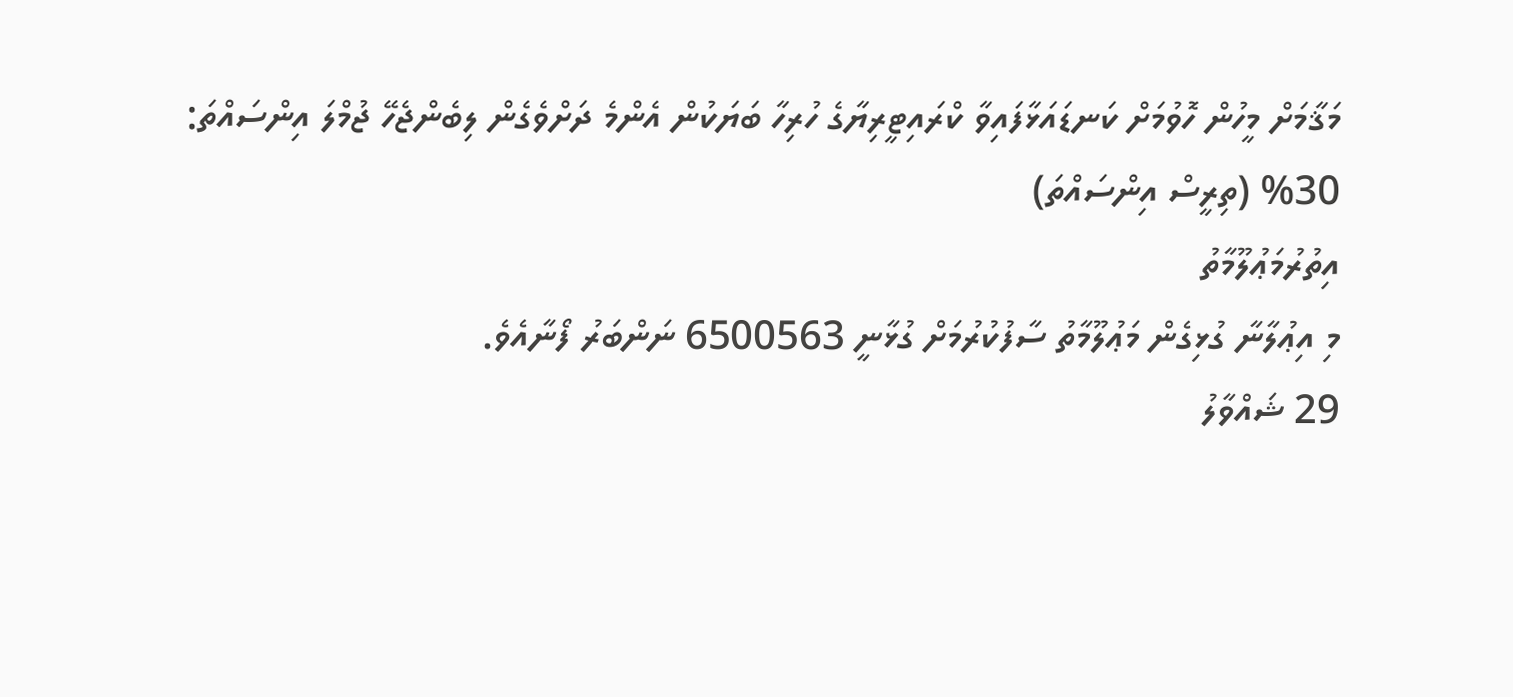މަޤާމަށް މީހުން ހޮވުމަށް ކަނޑައަޅާފައިވާ ކްރައިޓީރިޔާގެ ހުރިހާ ބަޔަކުން އެންމެ ދަށްވެގެން ލިބެންޖެހޭ ޖުމްލަ އިންސައްތަ:
%30 (ތިރީސް އިންސައްތަ)
އިތުރުމަޢުލޫމާތު
މި އިޢުލާނާ ގުޅިގެން މަޢުލޫމާތު ސާފުކުރުމަށް ގުޅާނީ 6500563 ނަންބަރު ފޯނާއެވެ.
29 ޝައްވާލު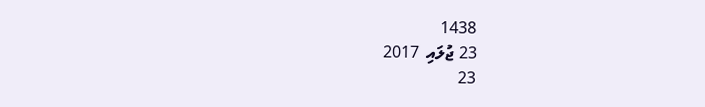1438
23 ޖުލައި  2017
23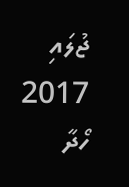ޖުލައި 2017
ހޯދާ